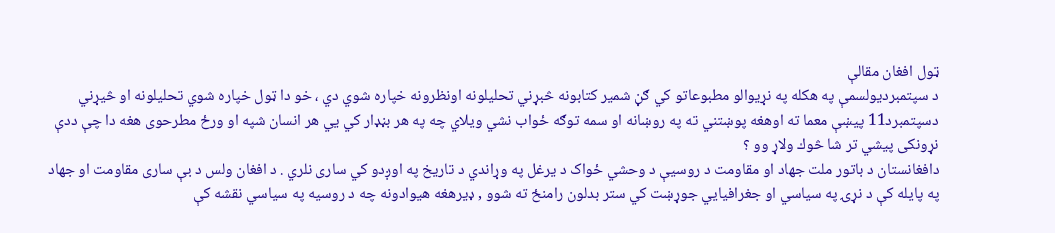ټول افغان مقالې
د سپتمبردیولسمې په هكله په نړيوالو مطبوعاتو كي ګڼ شمير كتابونه څبړني تحليلونه اونظرونه خپاره شوي دي ، خو دا ټول خپاره شوي تحليلونه او څيړني دسپتمبرد11 پيښې معما ته اوهغه پوښتني ته په روښانه او سمه توګه ځواب نشي ويلاي چه په هر بڼډار كي يي هر انسان شپه او ورځ مطرحوى هغه دا چې ددې نړونكى پيشي تر شا څوك ولاړ وو ؟
دافغانستان د باتور ملت جهاد او مقاومت د روسيې د وحشي ځواک د يرغل په وړاندي د تاريخ په اوږدو كي ساری نلري . د افغان ولس د بې سارى مقاومت او جهاد په پايله كې د نړۍ په سياسي او جغرافيايي جوړښت كي ستر بدلون رامنځ ته شوو , ډيرهغه هیوادونه چه د روسيه په سياسي نقشه كې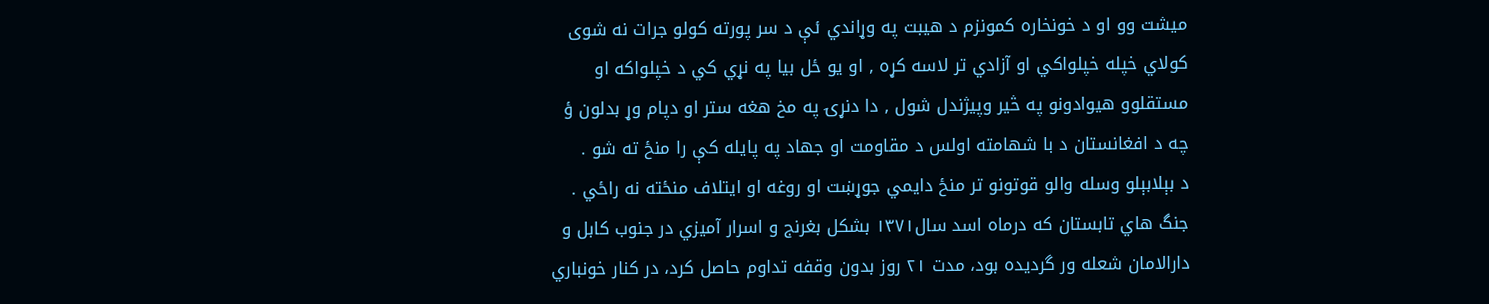ميشت وو او د خونخاره كمونزم د هيبت په وړاندي ئې د سر پورته كولو جرات نه شوی كولاي خپله خپلواكي او آزادي تر لاسه كړه , او يو ځل بيا په نړي كي د خپلواكه او مستقلوو هيوادونو په څير وپيژندل شول , دا دنړۍ په مخ هغه ستر او دپام وړ بدلون ؤ چه د افغانستان د با شهامته اولس د مقاومت او جهاد په پایله كې را منځ ته شو .
د بېلابېلو وسله والو قوتونو تر منځ دايمي جوړښت او روغه او ايتلاف منځته نه راځي .
جنگ هاي تابستان که درماه اسد سال۱۳۷۱ بشکل بغرنج و اسرار آميزي در جنوب کابل و دارالامان شعله ور گرديده بود، مدت ۲۱ روز بدون وقفه تداوم حاصل کرد، در کنار خونباري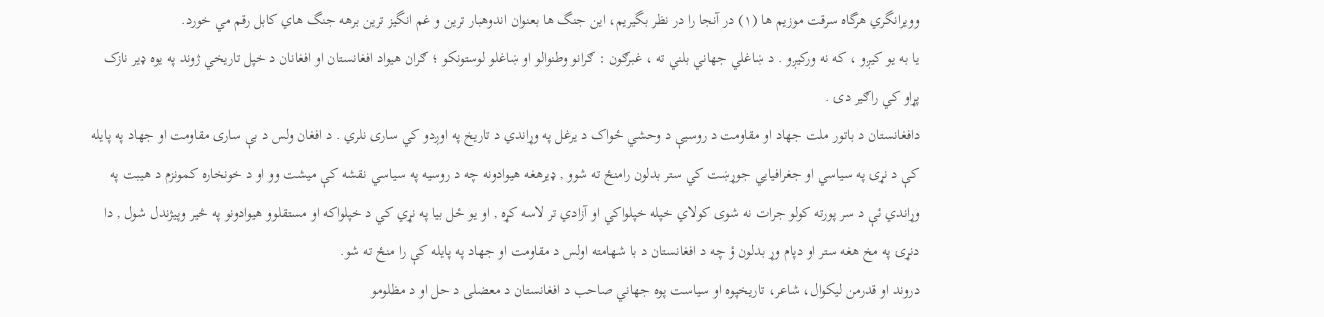وويرانگري هرگاه سرقت موزيم ها (۱) در آنجا را در نظر بگيريم، اين جنگ ها بعنوان اندوهبار ترين و غم انگيز ترين برهه جنگ هاي کابل رقم مي خورد.
یا به یو کیږو ، که نه ورکیږو . د ښاغلي جهاني بلني ته ، غبرګون : ګرانو وطنوالو او ښاغلو لوستونکو ؛ ګران هیواد افغانستان او افغانان د خپل تاریخي ژوند په یوه ډیر نازک پړاو کي راګیر دۍ .
دافغانستان د باتور ملت جهاد او مقاومت د روسيې د وحشي ځواک د يرغل په وړاندي د تاريخ په اوږدو كي ساری نلري . د افغان ولس د بې سارى مقاومت او جهاد په پايله كې د نړۍ په سياسي او جغرافيايي جوړښت كي ستر بدلون رامنځ ته شوو , ډيرهغه هیوادونه چه د روسيه په سياسي نقشه كې ميشت وو او د خونخاره كمونزم د هيبت په وړاندي ئې د سر پورته كولو جرات نه شوی كولاي خپله خپلواكي او آزادي تر لاسه كړه , او يو ځل بيا په نړي كي د خپلواكه او مستقلوو هيوادونو په څير وپيژندل شول , دا دنړۍ په مخ هغه ستر او دپام وړ بدلون ؤ چه د افغانستان د با شهامته اولس د مقاومت او جهاد په پایله كې را منځ ته شو.
دروند او قدرمن ليکوال، شاعر، تاريخپوه او سياست پوه جهاني صاحب د افغانستان د معضلی د حل او د مظلومو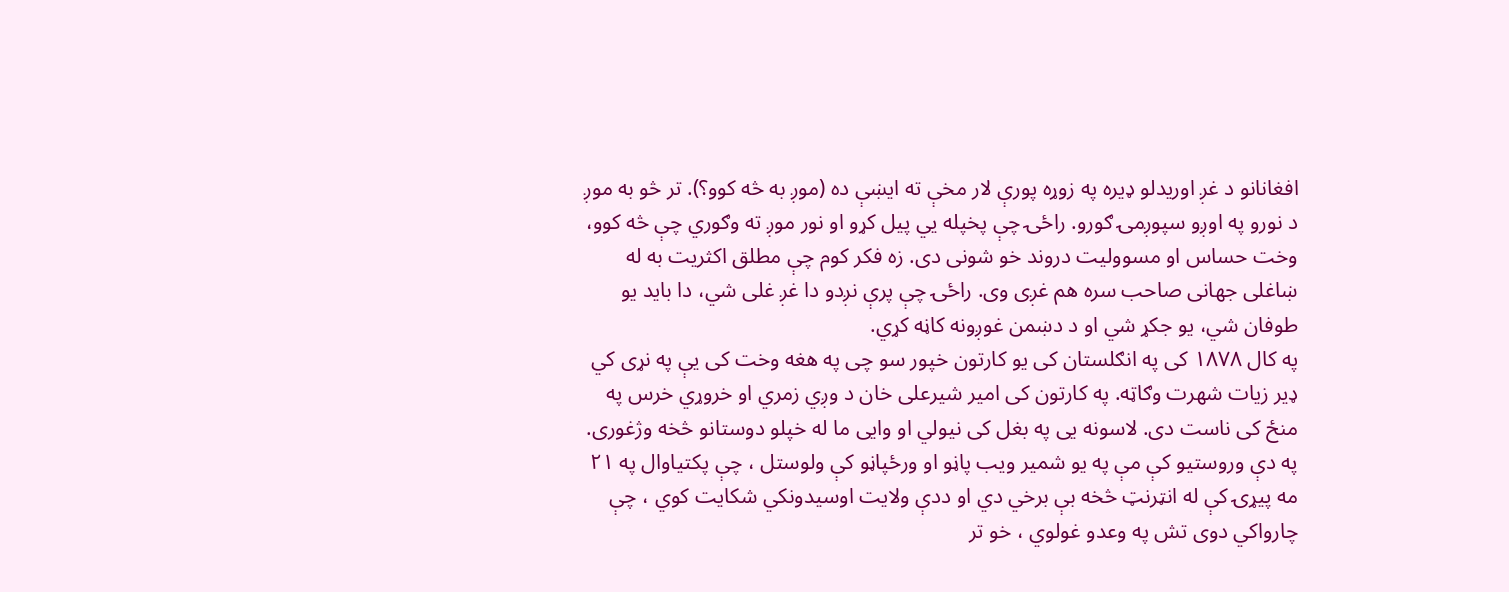افغانانو د غږ اوريدلو ډیره په زوړه پورې لار مخې ته ايښې ده (موږ به څه کوو؟). تر څو به موږ د نورو په اوږو سپوږمۍ ګورو. راځۍ چې پخپله يي پيل کړو او نور موږ ته وګوري چې څه کوو، وخت حساس او مسوولیت دروند خو شونی دی. زه فکر کوم چې مطلق اکثریت به له ښاغلی جهانی صاحب سره هم غږی وی. راځۍ چې پرې نږدو دا غږ غلی شي، دا باید يو طوفان شي، يو جکړ شي او د دښمن غوږونه کاڼه کړي.
په کال ۱۸۷۸ کی په انګلستان کی یو کارتون خپور سو چی په هغه وخت کی یې په نړی کي ډیر زیات شهرت وګاټه. په کارتون کی امیر شیرعلی خان د وږي زمري او خروړي خرس په منځ کی ناست دی. لاسونه یی په بغل کی نیولي او وایی ما له خپلو دوستانو څخه وژغوری.
په دې وروستيو کې مې په يو شمير ويب پاڼو او ورځپاڼو کې ولوستل ، چې پکتياوال په ٢١ مه پيړۍ کې له انټرنټ څخه بې برخي دي او ددې ولايت اوسيدونکي شکايت کوي ، چې چارواکي دوى تش په وعدو غولوي ، خو تر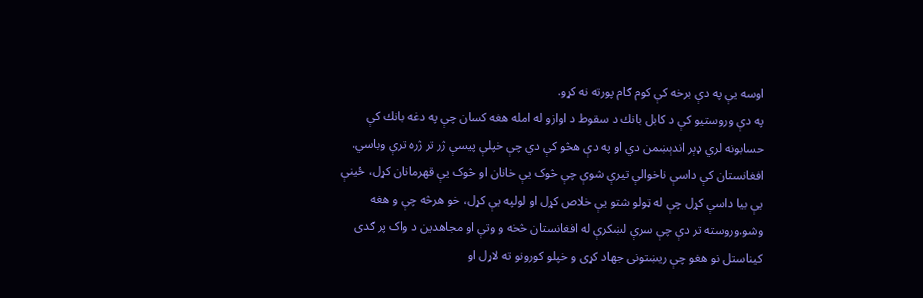اوسه يې په دې برخه کې کوم ګام پورته نه کړو.
په دې وروستيو كې د كابل بانك د سقوط د اوازو له امله هغه كسان چې په دغه بانك كې حسابونه لري ډېر اندېښمن دي او په دې هڅو كې دي چې خپلې پيسې ژر تر ژره ترې وباسي.
افغانستان کې داسې ناخوالې تیرې شوې چې څوک یې خانان او څوک یې قهرمانان کړل، ځينې یې بیا داسې کړل چې له ټولو شتو یې خلاص کړل او لولپه یې کړل، خو هرڅه چې و هغه وشو.وروسته تر دې چې سرې لښکرې له افغانستان څخه و وتې او مجاهدین د واک پر ګدی کیناستل نو هغو چې ریښتونی جهاد کړی و خپلو کورونو ته لاړل او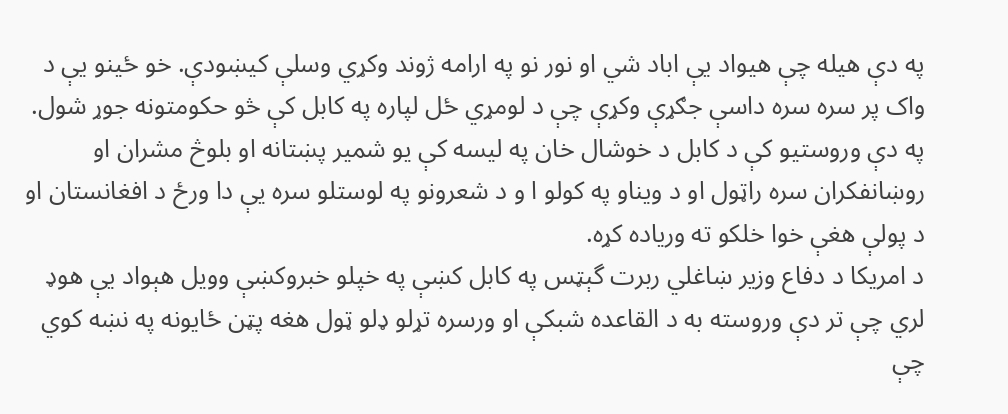په دې هیله چې هیواد یې اباد شي او نور نو په ارامه ژوند وکړي وسلې کیښودې. خو ځينو یې د واک پر سره سره داسې جګړې وکړې چې د لومړي ځل لپاره په کابل کې څو حکومتونه جوړ شول.
په دې وروستیو کې د کابل د خوشال خان په لیسه کې یو شمیر پښتانه او بلوڅ مشران او روښانفکران سره راټول او د ویناو په کولو ا و د شعرونو په لوستلو سره یې دا ورځ د افغانستان او د پولې هغې خوا خلکو ته وریاده کړه.
د امريکا د دفاع وزیر ښاغلي ربرت گېټس په کابل کښې په خپلو خبروکښې وويل هېواد يې هوډ لري چې تر دې وروسته به د القاعده شبکې او ورسره تړلو ډلو ټول هغه پټن ځايونه په نښه کوي چې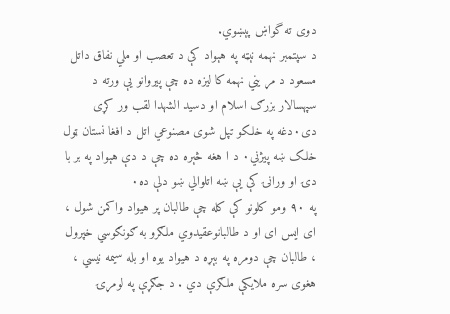دوى ته گواښ پېښوي.
د سپتمبر نهمه نېټه په هېواد کې د تعصب او ملي نفاق داتل مسعود د مړ يني نهمه کا ليزه ده چې پيروانو يې ورته د سپهسالار بزرګ اسلام او دسيد الشهدا لقب ور کړی دی٠دغه په خلکو تپل شوی مصنوعي اتل د افغا نستان ټول خلک ښه پيژني٠ د ا هغه څېره ده چې د دې هېواد په بر با دۍ او ورانۍ کې يې ښه اتلوالي ښو دلې ده٠
په ۹۰ ومو کلونو کې کله چې طالبان پر هیواد واکمن شول ، ای ایس ای او د طالبانوعقیدوي ملګرو به ګونګوسي خپرول ، طالبان چې دومره په بېړه د هیواد یوه او بله سیمه نیسي ، هغوی سره ملایکې ملګرې دي . د جګړې په لومړۍ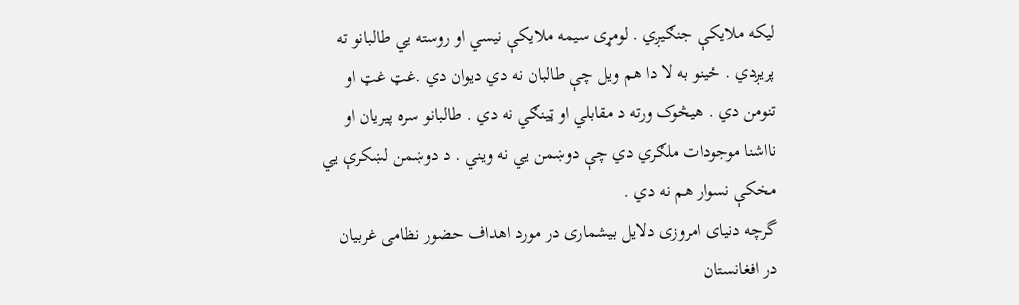لیکه ملایکې جنګیږي . لومړی سیمه ملایکې نیسي او روسته يي طالبانو ته پریږدي . ځینو به لا دا هم ویل چې طالبان نه دي دیوان دي .غټ غټ او تنومن دي . هیڅوک ورته د مقابلي او ټینګي نه دي . طالبانو سره پيریان او نااشنا موجودات ملګري دي چې دوښمن يي نه ویني . د دوښمن لښکرې يي مخکې نسوار هم نه دي .
گرچه دنیای امروزی دلایل بیشماری در مورد اهداف حضور نظامی غربیان در افغانستان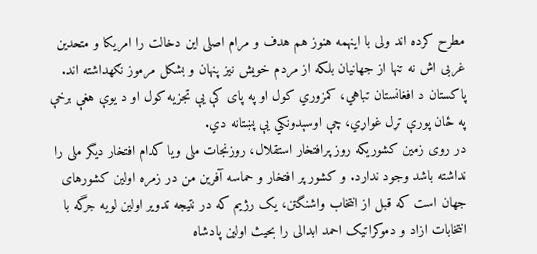مطرح کرده اند ولی با اینهمه هنوز هم هدف و مرام اصلی این دخالت را امریکا و متحدین غربی اش نه تنها از جهانیان بلکه از مردم خویش نیز پنهان و بشکل مرموز نګهداشته اند.
پاکستان د افغانستان تباهي، کمزوري کول او په پاى کې يې تجزيه کول او د يوې هغې برخې په ځان پورې تړل غواړي، چې اوسېدونکي يې پښتانه دي.
در روی زمین کشوریکه روز پرافتخار استقلال، روزنجات ملی ویا کدام افتخار دیگر ملی را نداشته باشد وجود ندارد. و کشور پر افتخار و حماسه آفرین من در زمره اولین کشورهای جهان است که قبل از انتخاب واشنگتن، یک رژیم که در نتیجه تدویر اولین لویه جرگه با انتخابات ازاد و دموکراتیک احمد ابدالی را بحیث اولین پادشاه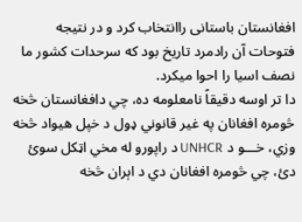افغانستان باستانی راانتخاب کرد و در نتیجه فتوحات آن رادمرد تاریخ بود که سرحدات کشور ما نصف اسیا را احوا میکرد.
دا تر اوسه دقیقاً نامعلومه ده، چي دافغانستان څخه څومره افغانان په غیر قانوني ډول د خپل هیواد څخه وزي، خـــو د UNHCR د راپورو له مخي اټکل سوئ دئ، چي څومره افغانان دي د اېران څخه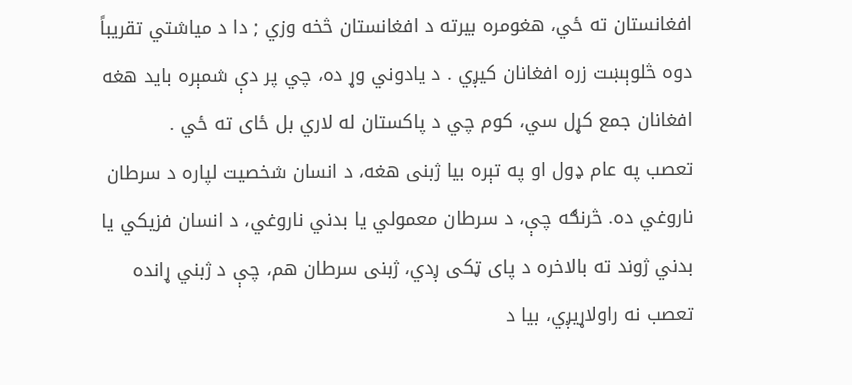افغانستان ته ځي، هغومره بیرته د افغانستان څخه وزي ; دا د میاشتي تقریباً دوه څلوېښت زره افغانان کیږي . د یادوني وړ ده، چي پر دې شمېره باید هغه افغانان جمع کړل سي، کوم چي د پاکستان له لاري بل ځای ته ځي .
تعصب په عام ډول او په تېره بیا ژبنی هغه، د انسان شخصیت لپاره د سرطان ناروغي ده. څرنګه چې، د سرطان معمولي یا بدني ناروغي، د انسان فزیکي یا بدني ژوند ته بالاخره د پای ټکی ږدي، ژبنی سرطان هم، چې د ژبني ړانده تعصب نه راولاړیږي، بیا د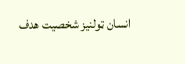انسان ټولنیز شخصیت هدف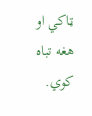ټاکي او هغه تباه کوي.